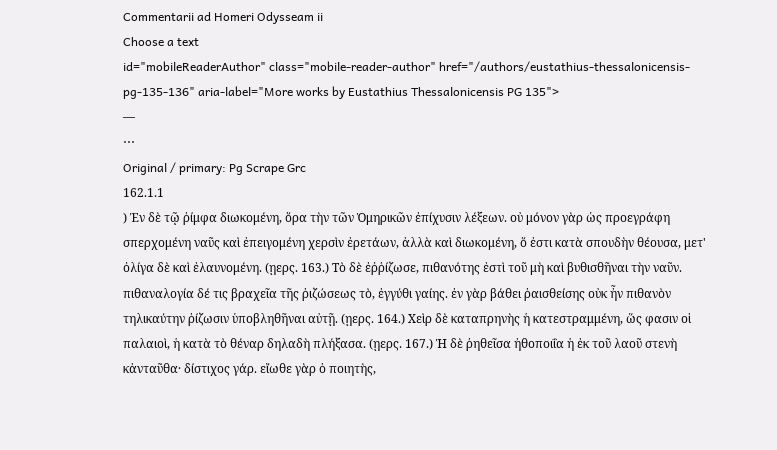Commentarii ad Homeri Odysseam ii
Choose a text
id="mobileReaderAuthor" class="mobile-reader-author" href="/authors/eustathius-thessalonicensis-pg-135-136" aria-label="More works by Eustathius Thessalonicensis PG 135">
—
⋯
Original / primary: Pg Scrape Grc
162.1.1
) Ἐν δὲ τῷ ῥίμφα διωκομένη, ὅρα τὴν τῶν Ὁμηρικῶν ἐπίχυσιν λέξεων. οὐ μόνον γὰρ ὡς προεγράφη σπερχομένη ναῦς καὶ ἐπειγομένη χερσὶν ἐρετάων, ἀλλὰ καὶ διωκομένη, ὅ ἐστι κατὰ σπουδὴν θέουσα, μετ' ὀλίγα δὲ καὶ ἐλαυνομένη. (ῃερς. 163.) Τὸ δὲ ἐῤῥίζωσε, πιθανότης ἐστὶ τοῦ μὴ καὶ βυθισθῆναι τὴν ναῦν. πιθαναλογία δέ τις βραχεῖα τῆς ῥιζώσεως τὸ, ἐγγύθι γαίης. ἐν γὰρ βάθει ῥαισθείσης οὐκ ἦν πιθανὸν τηλικαύτην ῥίζωσιν ὑποβληθῆναι αὐτῇ. (ῃερς. 164.) Χεὶρ δὲ καταπρηνὴς ἡ κατεστραμμένη, ὥς φασιν οἱ παλαιοὶ, ἡ κατὰ τὸ θέναρ δηλαδὴ πλήξασα. (ῃερς. 167.) Ἡ δὲ ῥηθεῖσα ἠθοποιΐα ἡ ἐκ τοῦ λαοῦ στενὴ κἀνταῦθα· δίστιχος γάρ. εἴωθε γὰρ ὁ ποιητὴς,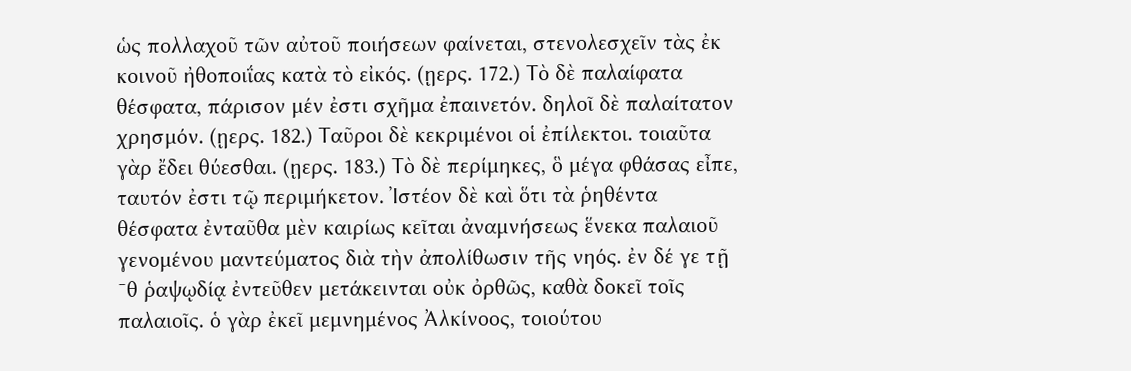ὡς πολλαχοῦ τῶν αὐτοῦ ποιήσεων φαίνεται, στενολεσχεῖν τὰς ἐκ κοινοῦ ἠθοποιΐας κατὰ τὸ εἰκός. (ῃερς. 172.) Τὸ δὲ παλαίφατα θέσφατα, πάρισον μέν ἐστι σχῆμα ἐπαινετόν. δηλοῖ δὲ παλαίτατον χρησμόν. (ῃερς. 182.) Ταῦροι δὲ κεκριμένοι οἱ ἐπίλεκτοι. τοιαῦτα γὰρ ἔδει θύεσθαι. (ῃερς. 183.) Τὸ δὲ περίμηκες, ὃ μέγα φθάσας εἶπε, ταυτόν ἐστι τῷ περιμήκετον. Ἰστέον δὲ καὶ ὅτι τὰ ῥηθέντα θέσφατα ἐνταῦθα μὲν καιρίως κεῖται ἀναμνήσεως ἕνεκα παλαιοῦ γενομένου μαντεύματος διὰ τὴν ἀπολίθωσιν τῆς νηός. ἐν δέ γε τῇ ˉθ ῥαψῳδίᾳ ἐντεῦθεν μετάκεινται οὐκ ὀρθῶς, καθὰ δοκεῖ τοῖς παλαιοῖς. ὁ γὰρ ἐκεῖ μεμνημένος Ἀλκίνοος, τοιούτου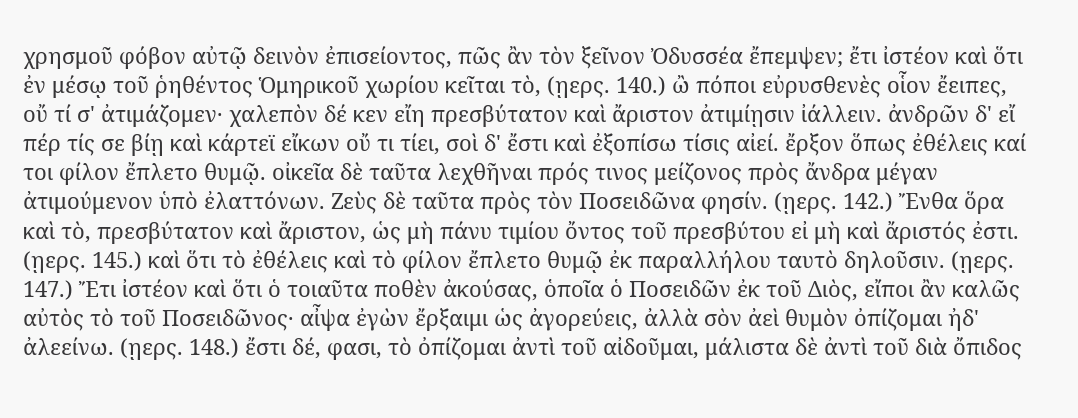χρησμοῦ φόβον αὐτῷ δεινὸν ἐπισείοντος, πῶς ἂν τὸν ξεῖνον Ὀδυσσέα ἔπεμψεν; ἔτι ἰστέον καὶ ὅτι ἐν μέσῳ τοῦ ῥηθέντος Ὁμηρικοῦ χωρίου κεῖται τὸ, (ῃερς. 140.) ὢ πόποι εὐρυσθενὲς οἷον ἔειπες, οὔ τί σ' ἀτιμάζομεν· χαλεπὸν δέ κεν εἴη πρεσβύτατον καὶ ἄριστον ἀτιμίῃσιν ἰάλλειν. ἀνδρῶν δ' εἴ πέρ τίς σε βίῃ καὶ κάρτεϊ εἴκων οὔ τι τίει, σοὶ δ' ἔστι καὶ ἐξοπίσω τίσις αἰεί. ἔρξον ὅπως ἐθέλεις καί τοι φίλον ἔπλετο θυμῷ. οἰκεῖα δὲ ταῦτα λεχθῆναι πρός τινος μείζονος πρὸς ἄνδρα μέγαν ἀτιμούμενον ὑπὸ ἐλαττόνων. Ζεὺς δὲ ταῦτα πρὸς τὸν Ποσειδῶνα φησίν. (ῃερς. 142.) Ἔνθα ὅρα καὶ τὸ, πρεσβύτατον καὶ ἄριστον, ὡς μὴ πάνυ τιμίου ὄντος τοῦ πρεσβύτου εἰ μὴ καὶ ἄριστός ἐστι. (ῃερς. 145.) καὶ ὅτι τὸ ἐθέλεις καὶ τὸ φίλον ἔπλετο θυμῷ ἐκ παραλλήλου ταυτὸ δηλοῦσιν. (ῃερς. 147.) Ἔτι ἰστέον καὶ ὅτι ὁ τοιαῦτα ποθὲν ἀκούσας, ὁποῖα ὁ Ποσειδῶν ἐκ τοῦ Διὸς, εἴποι ἂν καλῶς αὐτὸς τὸ τοῦ Ποσειδῶνος· αἶψα ἐγὼν ἔρξαιμι ὡς ἀγορεύεις, ἀλλὰ σὸν ἀεὶ θυμὸν ὀπίζομαι ἠδ' ἀλεείνω. (ῃερς. 148.) ἔστι δέ, φασι, τὸ ὀπίζομαι ἀντὶ τοῦ αἰδοῦμαι, μάλιστα δὲ ἀντὶ τοῦ διὰ ὄπιδος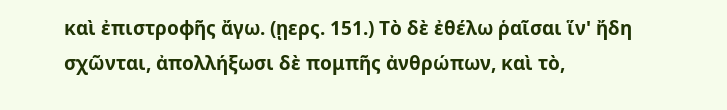καὶ ἐπιστροφῆς ἄγω. (ῃερς. 151.) Τὸ δὲ ἐθέλω ῥαῖσαι ἵν' ἤδη σχῶνται, ἀπολλήξωσι δὲ πομπῆς ἀνθρώπων, καὶ τὸ,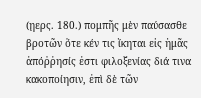(ῃερς. 180.) πομπῆς μὲν παύσασθε βροτῶν ὅτε κέν τις ἵκηται εἰς ἡμᾶς ἀπόῤῥησίς ἐστι φιλοξενίας διά τινα κακοποίησιν, ἐπὶ δὲ τῶν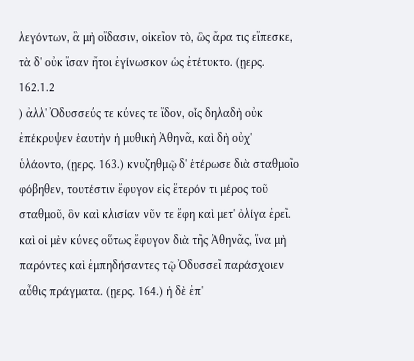λεγόντων, ἃ μὴ οἴδασιν, οἰκεῖον τὸ, ὣς ἄρα τις εἴπεσκε, τὰ δ' οὐκ ἴσαν ἤτοι ἐγίνωσκον ὡς ἐτέτυκτο. (ῃερς.
162.1.2
) ἀλλ' Ὀδυσσεύς τε κύνες τε ἴδον, οἷς δηλαδὴ οὐκ ἐπέκρυψεν ἑαυτὴν ἡ μυθικὴ Ἀθηνᾶ, καὶ δὴ οὐχ' ὑλάοντο, (ῃερς. 163.) κνυζηθμῷ δ' ἑτέρωσε διὰ σταθμοῖο φόβηθεν, τουτέστιν ἔφυγον εἰς ἕτερόν τι μέρος τοῦ σταθμοῦ, ὃν καὶ κλισίαν νῦν τε ἔφη καὶ μετ' ὀλίγα ἐρεῖ. καὶ οἱ μὲν κύνες οὕτως ἔφυγον διὰ τῆς Ἀθηνᾶς, ἵνα μὴ παρόντες καὶ ἐμπηδήσαντες τῷ Ὀδυσσεῖ παράσχοιεν αὖθις πράγματα. (ῃερς. 164.) ἡ δὲ ἐπ'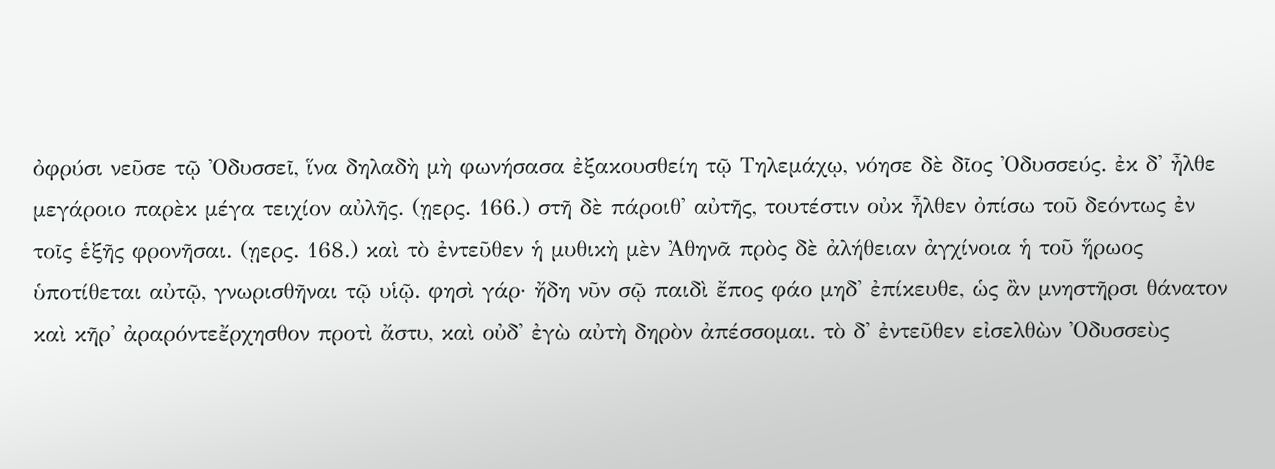ὀφρύσι νεῦσε τῷ Ὀδυσσεῖ, ἵνα δηλαδὴ μὴ φωνήσασα ἐξακουσθείη τῷ Τηλεμάχῳ, νόησε δὲ δῖος Ὀδυσσεύς. ἐκ δ' ἦλθε μεγάροιο παρὲκ μέγα τειχίον αὐλῆς. (ῃερς. 166.) στῆ δὲ πάροιθ' αὐτῆς, τουτέστιν οὐκ ἦλθεν ὀπίσω τοῦ δεόντως ἐν τοῖς ἑξῆς φρονῆσαι. (ῃερς. 168.) καὶ τὸ ἐντεῦθεν ἡ μυθικὴ μὲν Ἀθηνᾶ πρὸς δὲ ἀλήθειαν ἀγχίνοια ἡ τοῦ ἥρωος ὑποτίθεται αὐτῷ, γνωρισθῆναι τῷ υἱῷ. φησὶ γάρ· ἤδη νῦν σῷ παιδὶ ἔπος φάο μηδ' ἐπίκευθε, ὡς ἂν μνηστῆρσι θάνατον καὶ κῆρ' ἀραρόντεἔρχησθον προτὶ ἄστυ, καὶ οὐδ' ἐγὼ αὐτὴ δηρὸν ἀπέσσομαι. τὸ δ' ἐντεῦθεν εἰσελθὼν Ὀδυσσεὺς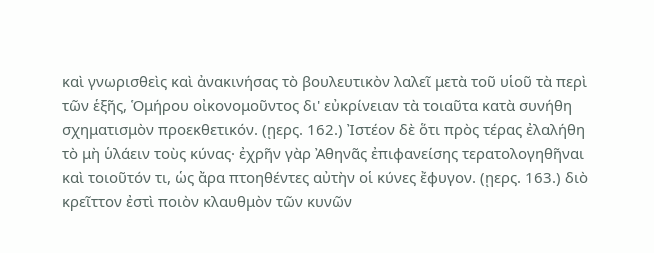καὶ γνωρισθεὶς καὶ ἀνακινήσας τὸ βουλευτικὸν λαλεῖ μετὰ τοῦ υἱοῦ τὰ περὶ τῶν ἑξῆς, Ὁμήρου οἰκονομοῦντος δι' εὐκρίνειαν τὰ τοιαῦτα κατὰ συνήθη σχηματισμὸν προεκθετικόν. (ῃερς. 162.) Ἰστέον δὲ ὅτι πρὸς τέρας ἐλαλήθη τὸ μὴ ὑλάειν τοὺς κύνας· ἐχρῆν γὰρ Ἀθηνᾶς ἐπιφανείσης τερατολογηθῆναι καὶ τοιοῦτόν τι, ὡς ἄρα πτοηθέντες αὐτὴν οἱ κύνες ἔφυγον. (ῃερς. 163.) διὸ κρεῖττον ἐστὶ ποιὸν κλαυθμὸν τῶν κυνῶν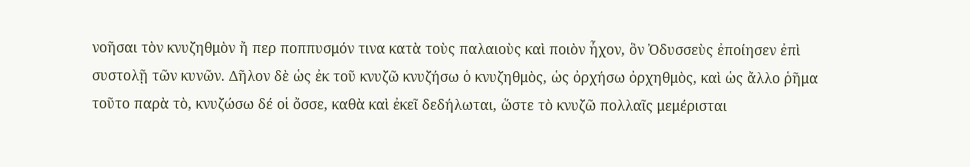νοῆσαι τὸν κνυζηθμὸν ἤ περ ποππυσμόν τινα κατὰ τοὺς παλαιοὺς καὶ ποιὸν ἦχον, ὃν Ὀδυσσεὺς ἐποίησεν ἐπὶ συστολῇ τῶν κυνῶν. Δῆλον δὲ ὡς ἐκ τοῦ κνυζῶ κνυζήσω ὁ κνυζηθμὸς, ὡς ὀρχήσω ὀρχηθμὸς, καὶ ὡς ἄλλο ῥῆμα τοῦτο παρὰ τὸ, κνυζώσω δέ οἱ ὄσσε, καθὰ καὶ ἐκεῖ δεδήλωται, ὥστε τὸ κνυζῶ πολλαῖς μεμέρισται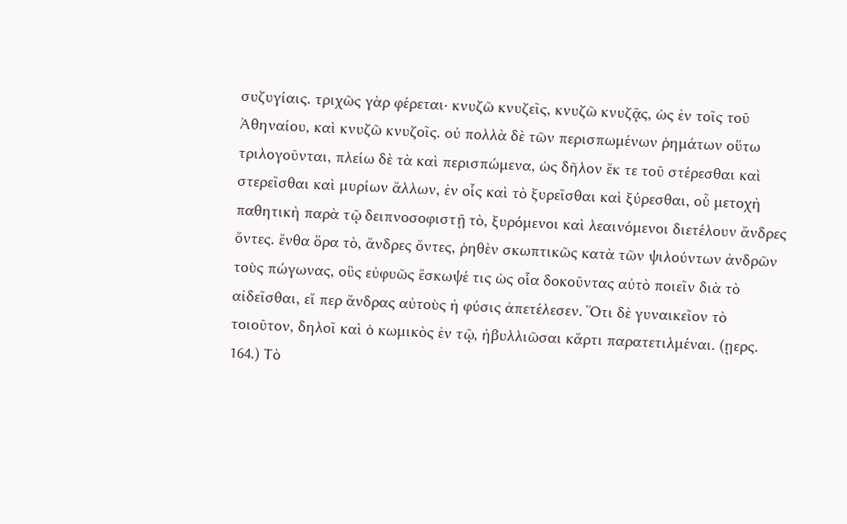συζυγίαις. τριχῶς γὰρ φέρεται· κνυζῶ κνυζεῖς, κνυζῶ κνυζᾷς, ὡς ἐν τοῖς τοῦ Ἀθηναίου, καὶ κνυζῶ κνυζοῖς. οὐ πολλὰ δὲ τῶν περισπωμένων ῥημάτων οὕτω τριλογοῦνται, πλείω δὲ τὰ καὶ περισπώμενα, ὡς δῆλον ἔκ τε τοῦ στέρεσθαι καὶ στερεῖσθαι καὶ μυρίων ἄλλων, ἐν οἷς καὶ τὸ ξυρεῖσθαι καὶ ξύρεσθαι, οὗ μετοχὴ παθητικὴ παρὰ τῷ δειπνοσοφιστῇ τὸ, ξυρόμενοι καὶ λεαινόμενοι διετέλουν ἄνδρες ὄντες. ἔνθα ὅρα τὸ, ἄνδρες ὄντες, ῥηθὲν σκωπτικῶς κατὰ τῶν ψιλούντων ἀνδρῶν τοὺς πώγωνας, οὓς εὐφυῶς ἔσκωψέ τις ὡς οἷα δοκοῦντας αὐτὸ ποιεῖν διὰ τὸ αἰδεῖσθαι, εἴ περ ἄνδρας αὐτοὺς ἡ φύσις ἀπετέλεσεν. Ὅτι δὲ γυναικεῖον τὸ τοιοῦτον, δηλοῖ καὶ ὁ κωμικὸς ἐν τῷ, ἡβυλλιῶσαι κἄρτι παρατετιλμέναι. (ῃερς. 164.) Τὸ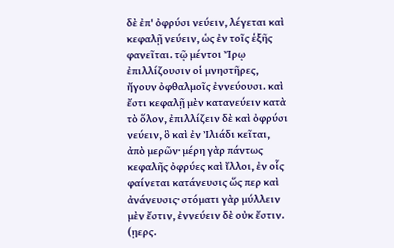δὲ ἐπ' ὀφρύσι νεύειν, λέγεται καὶ κεφαλῇ νεύειν, ὡς ἐν τοῖς ἑξῆς φανεῖται. τῷ μέντοι Ἴρῳ ἐπιλλίζουσιν οἱ μνηστῆρες, ἤγουν ὀφθαλμοῖς ἐννεύουσι. καὶ ἔστι κεφαλῇ μὲν κατανεύειν κατὰ τὸ ὅλον, ἐπιλλίζειν δὲ καὶ ὀφρύσι νεύειν, ὃ καὶ ἐν Ἰλιάδι κεῖται, ἀπὸ μερῶν· μέρη γὰρ πάντως κεφαλῆς ὀφρύες καὶ ἴλλοι, ἐν οἷς φαίνεται κατάνευσις ὥς περ καὶ ἀνάνευσις· στόματι γὰρ μύλλειν μὲν ἔστιν, ἐννεύειν δὲ οὐκ ἔστιν. (ῃερς.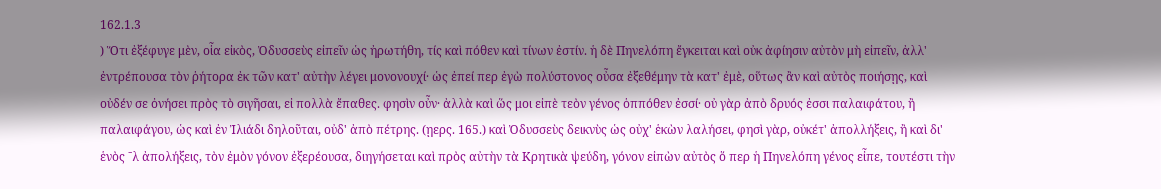162.1.3
) Ὅτι ἐξέφυγε μὲν, οἷα εἰκὸς, Ὀδυσσεὺς εἰπεῖν ὡς ἠρωτήθη, τίς καὶ πόθεν καὶ τίνων ἐστίν. ἡ δὲ Πηνελόπη ἔγκειται καὶ οὐκ ἀφίησιν αὐτὸν μὴ εἰπεῖν, ἀλλ' ἐντρέπουσα τὸν ῥήτορα ἐκ τῶν κατ' αὐτὴν λέγει μονονουχί· ὡς ἐπεί περ ἐγὼ πολύστονος οὖσα ἐξεθέμην τὰ κατ' ἐμὲ, οὕτως ἂν καὶ αὐτὸς ποιήσῃς, καὶ οὐδέν σε ὀνήσει πρὸς τὸ σιγῆσαι, εἰ πολλὰ ἔπαθες. φησὶν οὖν· ἀλλὰ καὶ ὥς μοι εἰπὲ τεὸν γένος ὁππόθεν ἐσσί· οὐ γὰρ ἀπὸ δρυός ἐσσι παλαιφάτου, ἢ παλαιφάγου, ὡς καὶ ἐν Ἰλιάδι δηλοῦται, οὐδ' ἀπὸ πέτρης. (ῃερς. 165.) καὶ Ὀδυσσεὺς δεικνὺς ὡς οὐχ' ἑκὼν λαλήσει, φησὶ γὰρ, οὐκέτ' ἀπολλήξεις, ἢ καὶ δι' ἑνὸς ˉλ ἀπολήξεις, τὸν ἐμὸν γόνον ἐξερέουσα, διηγήσεται καὶ πρὸς αὐτὴν τὰ Κρητικὰ ψεύδη, γόνον εἰπὼν αὐτὸς ὅ περ ἡ Πηνελόπη γένος εἶπε, τουτέστι τὴν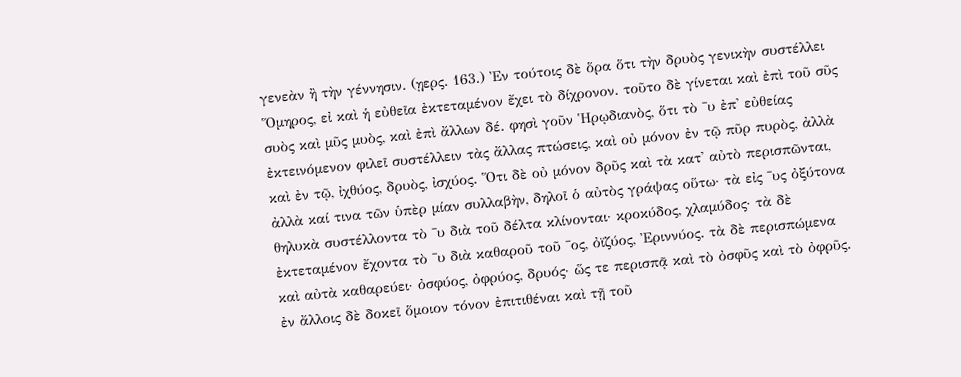γενεὰν ἢ τὴν γέννησιν. (ῃερς. 163.) Ἐν τούτοις δὲ ὅρα ὅτι τὴν δρυὸς γενικὴν συστέλλει Ὅμηρος, εἰ καὶ ἡ εὐθεῖα ἐκτεταμένον ἔχει τὸ δίχρονον. τοῦτο δὲ γίνεται καὶ ἐπὶ τοῦ σῦς συὸς καὶ μῦς μυὸς, καὶ ἐπὶ ἄλλων δέ. φησὶ γοῦν Ἡρῳδιανὸς, ὅτι τὸ ˉυ ἐπ' εὐθείας ἐκτεινόμενον φιλεῖ συστέλλειν τὰς ἄλλας πτώσεις, καὶ οὐ μόνον ἐν τῷ πῦρ πυρὸς, ἀλλὰ καὶ ἐν τῷ, ἰχθύος, δρυὸς, ἰσχύος. Ὅτι δὲ οὐ μόνον δρῦς καὶ τὰ κατ' αὐτὸ περισπῶνται, ἀλλὰ καί τινα τῶν ὑπὲρ μίαν συλλαβὴν, δηλοῖ ὁ αὐτὸς γράψας οὕτω· τὰ εἰς ˉυς ὀξύτονα θηλυκὰ συστέλλοντα τὸ ˉυ διὰ τοῦ δέλτα κλίνονται· κροκύδος, χλαμύδος· τὰ δὲ ἐκτεταμένον ἔχοντα τὸ ˉυ διὰ καθαροῦ τοῦ ˉος, ὀϊζύος, Ἐριννύος. τὰ δὲ περισπώμενα καὶ αὐτὰ καθαρεύει· ὀσφύος, ὀφρύος, δρυός· ὥς τε περισπᾷ καὶ τὸ ὀσφῦς καὶ τὸ ὀφρῦς. ἐν ἄλλοις δὲ δοκεῖ ὅμοιον τόνον ἐπιτιθέναι καὶ τῇ τοῦ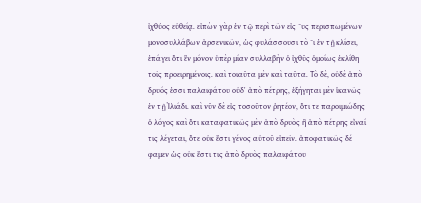ἰχθύος εὐθείᾳ. εἰπὼν γὰρ ἐν τῷ περὶ τῶν εἰς ˉυς περισπωμένων μονοσυλλάβων ἀρσενικῶν, ὡς φυλάσσουσι τὸ ˉι ἐν τῇ κλίσει, ἐπάγει ὅτι ἓν μόνον ὑπὲρ μίαν συλλαβὴν ὁ ἰχθῦς ὁμοίως ἐκλίθη τοῖς προειρημένοις. καὶ τοιαῦτα μὲν καὶ ταῦτα. Τὸ δὲ, οὐδὲ ἀπὸ δρυός ἐσσι παλαιφάτου οὐδ' ἀπὸ πέτρης, ἐξήγηται μὲν ἱκανῶς ἐν τῇ Ἰλιάδι. καὶ νῦν δὲ εἰς τοσοῦτον ῥητέον, ὅτι τε παροιμιώδης ὁ λόγος καὶ ὅτι καταφατικῶς μὲν ἀπὸ δρυὸς ἢ ἀπὸ πέτρης εἶναί τις λέγεται, ὅτε οὐκ ἔστι γένος αὐτοῦ εἰπεῖν. ἀποφατικῶς δέ φαμεν ὡς οὐκ ἔστι τις ἀπὸ δρυὸς παλαιφάτου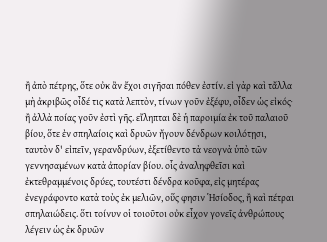ἢ ἀπὸ πέτρης, ὅτε οὐκ ἂν ἔχοι σιγῆσαι πόθεν ἐστίν. εἰ γὰρ καὶ τἄλλα μὴ ἀκριβῶς οἶδέ τις κατὰ λεπτὸν, τίνων γοῦν ἐξέφυ, οἶδεν ὡς εἰκός· ἢ ἀλλὰ ποίας γοῦν ἐστὶ γῆς. εἴληπται δὲ ἡ παροιμία ἐκ τοῦ παλαιοῦ βίου, ὅτε ἐν σπηλαίοις καὶ δρυῶν ἤγουν δένδρων κοιλότῃσι, ταυτὸν δ' εἰπεῖν, γερανδρύων, ἐξετίθεντο τὰ νεογνὰ ὑπὸ τῶν γεννησαμένων κατὰ ἀπορίαν βίου. οἷς ἀναληφθεῖσι καὶ ἐκτεθραμμένοις δρύες, τουτέστι δένδρα κοῦφα, εἰς μητέρας ἐνεγράφοντο κατὰ τοὺς ἐκ μελιῶν, οὕς φησιν Ἡσίοδος, ἢ καὶ πέτραι σπηλαιώδεις. ὅτι τοίνυν οἱ τοιοῦτοι οὐκ εἶχον γονεῖς ἀνθρώπους λέγειν ὡς ἐκ δρυῶν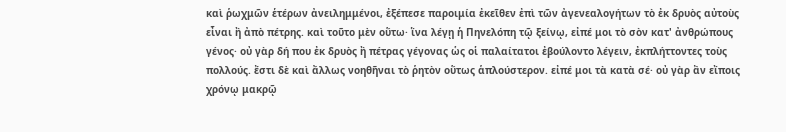καὶ ῥωχμῶν ἑτέρων ἀνειλημμένοι, ἐξέπεσε παροιμία ἐκεῖθεν ἐπὶ τῶν ἀγενεαλογήτων τὸ ἐκ δρυὸς αὐτοὺς εἶναι ἢ ἀπὸ πέτρης. καὶ τοῦτο μὲν οὕτω· ἵνα λέγῃ ἡ Πηνελόπη τῷ ξείνῳ, εἰπέ μοι τὸ σὸν κατ' ἀνθρώπους γένος· οὐ γὰρ δή που ἐκ δρυὸς ἢ πέτρας γέγονας ὡς οἱ παλαίτατοι ἐβούλοντο λέγειν, ἐκπλήττοντες τοὺς πολλούς. ἔστι δὲ καὶ ἄλλως νοηθῆναι τὸ ῥητὸν οὕτως ἁπλούστερον. εἰπέ μοι τὰ κατὰ σέ· οὐ γὰρ ἂν εἴποις χρόνῳ μακρῷ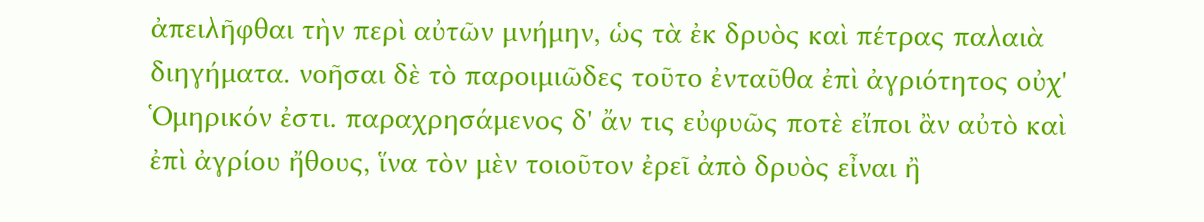ἀπειλῆφθαι τὴν περὶ αὐτῶν μνήμην, ὡς τὰ ἐκ δρυὸς καὶ πέτρας παλαιὰ διηγήματα. νοῆσαι δὲ τὸ παροιμιῶδες τοῦτο ἐνταῦθα ἐπὶ ἀγριότητος οὐχ' Ὁμηρικόν ἐστι. παραχρησάμενος δ' ἄν τις εὐφυῶς ποτὲ εἴποι ἂν αὐτὸ καὶ ἐπὶ ἀγρίου ἤθους, ἵνα τὸν μὲν τοιοῦτον ἐρεῖ ἀπὸ δρυὸς εἶναι ἢ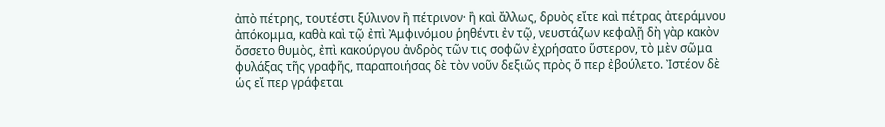ἀπὸ πέτρης, τουτέστι ξύλινον ἢ πέτρινον· ἢ καὶ ἄλλως, δρυὸς εἴτε καὶ πέτρας ἀτεράμνου ἀπόκομμα, καθὰ καὶ τῷ ἐπὶ Ἀμφινόμου ῥηθέντι ἐν τῷ, νευστάζων κεφαλῇ δὴ γὰρ κακὸν ὄσσετο θυμὸς, ἐπὶ κακούργου ἀνδρὸς τῶν τις σοφῶν ἐχρήσατο ὕστερον, τὸ μὲν σῶμα φυλάξας τῆς γραφῆς, παραποιήσας δὲ τὸν νοῦν δεξιῶς πρὸς ὅ περ ἐβούλετο. Ἰστέον δὲ ὡς εἴ περ γράφεται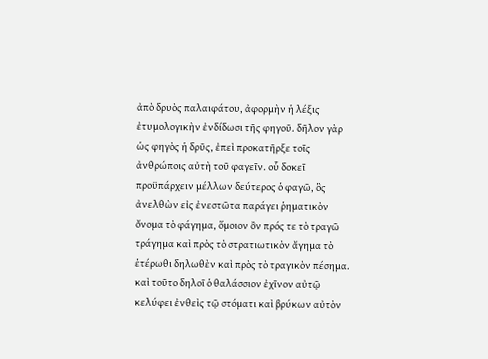ἀπὸ δρυὸς παλαιφάτου, ἀφορμὴν ἡ λέξις ἐτυμολογικὴν ἐνδίδωσι τῆς φηγοῦ. δῆλον γὰρ ὡς φηγὸς ἡ δρῦς, ἐπεὶ προκατῆρξε τοῖς ἀνθρώποις αὐτὴ τοῦ φαγεῖν. οὗ δοκεῖ προϋπάρχειν μέλλων δεύτερος ὁ φαγῶ, ὃς ἀνελθὼν εἰς ἐνεστῶτα παράγει ῥηματικὸν ὄνομα τὸ φάγημα, ὅμοιον ὂν πρός τε τὸ τραγῶ τράγημα καὶ πρὸς τὸ στρατιωτικὸν ἄγημα τὸ ἑτέρωθι δηλωθὲν καὶ πρὸς τὸ τραγικὸν πέσημα. καὶ τοῦτο δηλοῖ ὁ θαλάσσιον ἐχῖνον αὐτῷ κελύφει ἐνθεὶς τῷ στόματι καὶ βρύκων αὐτὸν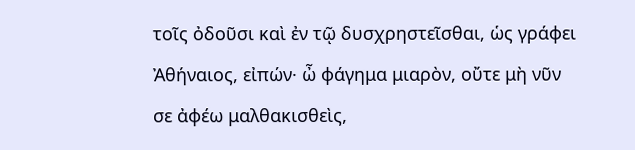τοῖς ὀδοῦσι καὶ ἐν τῷ δυσχρηστεῖσθαι, ὡς γράφει Ἀθήναιος, εἰπών· ὦ φάγημα μιαρὸν, οὔτε μὴ νῦν σε ἀφέω μαλθακισθεὶς,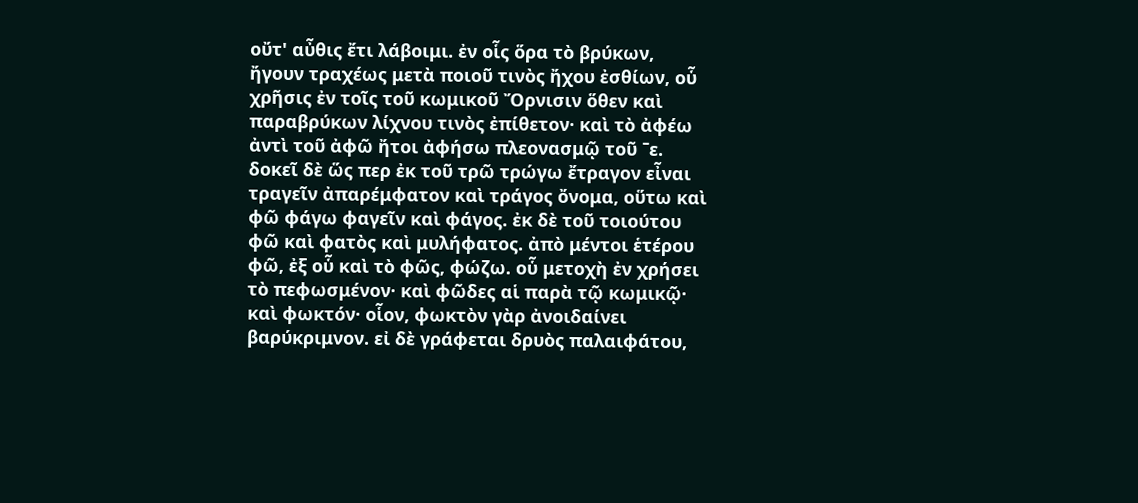οὔτ' αὖθις ἔτι λάβοιμι. ἐν οἷς ὅρα τὸ βρύκων, ἤγουν τραχέως μετὰ ποιοῦ τινὸς ἤχου ἐσθίων, οὗ χρῆσις ἐν τοῖς τοῦ κωμικοῦ Ὄρνισιν ὅθεν καὶ παραβρύκων λίχνου τινὸς ἐπίθετον· καὶ τὸ ἀφέω ἀντὶ τοῦ ἀφῶ ἤτοι ἀφήσω πλεονασμῷ τοῦ ˉε. δοκεῖ δὲ ὥς περ ἐκ τοῦ τρῶ τρώγω ἔτραγον εἶναι τραγεῖν ἀπαρέμφατον καὶ τράγος ὄνομα, οὕτω καὶ φῶ φάγω φαγεῖν καὶ φάγος. ἐκ δὲ τοῦ τοιούτου φῶ καὶ φατὸς καὶ μυλήφατος. ἀπὸ μέντοι ἑτέρου φῶ, ἐξ οὗ καὶ τὸ φῶς, φώζω. οὗ μετοχὴ ἐν χρήσει τὸ πεφωσμένον· καὶ φῶδες αἱ παρὰ τῷ κωμικῷ· καὶ φωκτόν· οἷον, φωκτὸν γὰρ ἀνοιδαίνει βαρύκριμνον. εἰ δὲ γράφεται δρυὸς παλαιφάτου,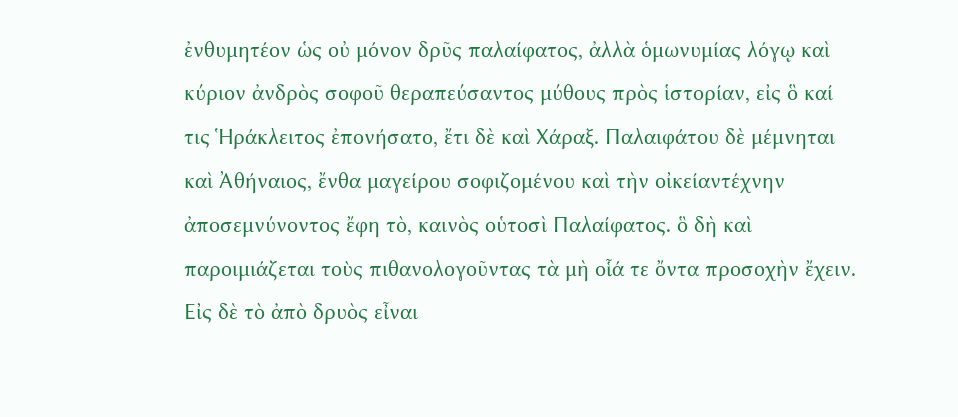ἐνθυμητέον ὡς οὐ μόνον δρῦς παλαίφατος, ἀλλὰ ὁμωνυμίας λόγῳ καὶ κύριον ἀνδρὸς σοφοῦ θεραπεύσαντος μύθους πρὸς ἱστορίαν, εἰς ὃ καί τις Ἡράκλειτος ἐπονήσατο, ἔτι δὲ καὶ Χάραξ. Παλαιφάτου δὲ μέμνηται καὶ Ἀθήναιος, ἔνθα μαγείρου σοφιζομένου καὶ τὴν οἰκείαντέχνην ἀποσεμνύνοντος ἔφη τὸ, καινὸς οὑτοσὶ Παλαίφατος. ὃ δὴ καὶ παροιμιάζεται τοὺς πιθανολογοῦντας τὰ μὴ οἷά τε ὄντα προσοχὴν ἔχειν. Εἰς δὲ τὸ ἀπὸ δρυὸς εἶναι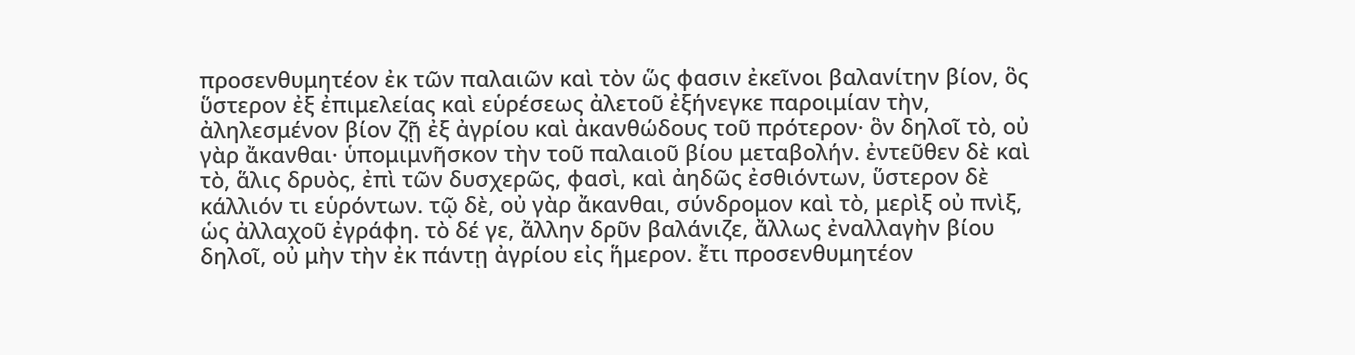προσενθυμητέον ἐκ τῶν παλαιῶν καὶ τὸν ὥς φασιν ἐκεῖνοι βαλανίτην βίον, ὃς ὕστερον ἐξ ἐπιμελείας καὶ εὑρέσεως ἀλετοῦ ἐξήνεγκε παροιμίαν τὴν, ἀληλεσμένον βίον ζῇ ἐξ ἀγρίου καὶ ἀκανθώδους τοῦ πρότερον· ὃν δηλοῖ τὸ, οὐ γὰρ ἄκανθαι· ὑπομιμνῆσκον τὴν τοῦ παλαιοῦ βίου μεταβολήν. ἐντεῦθεν δὲ καὶ τὸ, ἅλις δρυὸς, ἐπὶ τῶν δυσχερῶς, φασὶ, καὶ ἀηδῶς ἐσθιόντων, ὕστερον δὲ κάλλιόν τι εὑρόντων. τῷ δὲ, οὐ γὰρ ἄκανθαι, σύνδρομον καὶ τὸ, μερὶξ οὐ πνὶξ, ὡς ἀλλαχοῦ ἐγράφη. τὸ δέ γε, ἄλλην δρῦν βαλάνιζε, ἄλλως ἐναλλαγὴν βίου δηλοῖ, οὐ μὴν τὴν ἐκ πάντῃ ἀγρίου εἰς ἥμερον. ἔτι προσενθυμητέον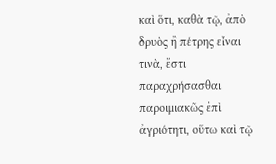καὶ ὅτι, καθὰ τῷ, ἀπὸ δρυὸς ἢ πέτρης εἶναι τινὰ, ἔστι παραχρήσασθαι παροιμιακῶς ἐπὶ ἀγριότητι, οὕτω καὶ τῷ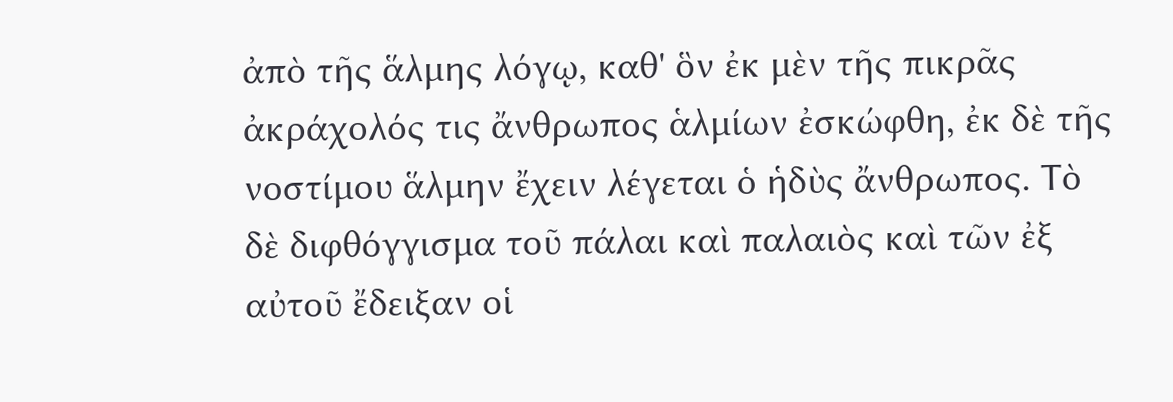ἀπὸ τῆς ἅλμης λόγῳ, καθ' ὃν ἐκ μὲν τῆς πικρᾶς ἀκράχολός τις ἄνθρωπος ἁλμίων ἐσκώφθη, ἐκ δὲ τῆς νοστίμου ἅλμην ἔχειν λέγεται ὁ ἡδὺς ἄνθρωπος. Τὸ δὲ διφθόγγισμα τοῦ πάλαι καὶ παλαιὸς καὶ τῶν ἐξ αὐτοῦ ἔδειξαν οἱ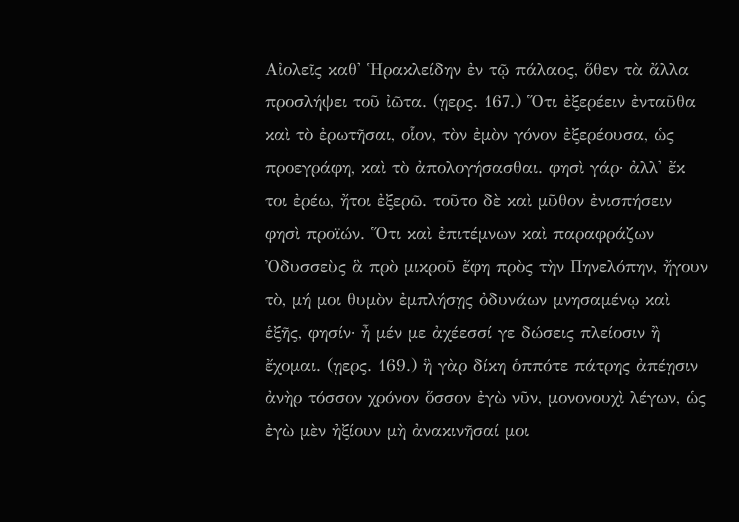Αἰολεῖς καθ' Ἡρακλείδην ἐν τῷ πάλαος, ὅθεν τὰ ἄλλα προσλήψει τοῦ ἰῶτα. (ῃερς. 167.) Ὅτι ἐξερέειν ἐνταῦθα καὶ τὸ ἐρωτῆσαι, οἷον, τὸν ἐμὸν γόνον ἐξερέουσα, ὡς προεγράφη, καὶ τὸ ἀπολογήσασθαι. φησὶ γάρ· ἀλλ' ἔκ τοι ἐρέω, ἤτοι ἐξερῶ. τοῦτο δὲ καὶ μῦθον ἐνισπήσειν φησὶ προϊών. Ὅτι καὶ ἐπιτέμνων καὶ παραφράζων Ὀδυσσεὺς ἃ πρὸ μικροῦ ἔφη πρὸς τὴν Πηνελόπην, ἤγουν τὸ, μή μοι θυμὸν ἐμπλήσῃς ὀδυνάων μνησαμένῳ καὶ ἑξῆς, φησίν· ἦ μέν με ἀχέεσσί γε δώσεις πλείοσιν ἢ ἔχομαι. (ῃερς. 169.) ἣ γὰρ δίκη ὁππότε πάτρης ἀπέῃσιν ἀνὴρ τόσσον χρόνον ὅσσον ἐγὼ νῦν, μονονουχὶ λέγων, ὡς ἐγὼ μὲν ἠξίουν μὴ ἀνακινῆσαί μοι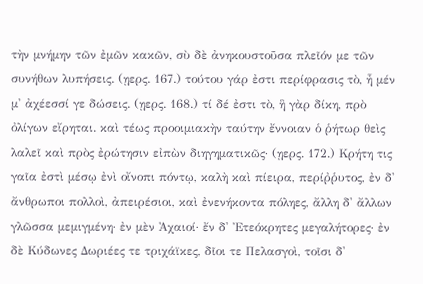τὴν μνήμην τῶν ἐμῶν κακῶν, σὺ δὲ ἀνηκουστοῦσα πλεῖόν με τῶν συνήθων λυπήσεις. (ῃερς. 167.) τούτου γάρ ἐστι περίφρασις τὸ, ἦ μέν μ' ἀχέεσσί γε δώσεις. (ῃερς. 168.) τί δέ ἐστι τὸ, ἣ γὰρ δίκη, πρὸ ὀλίγων εἴρηται. καὶ τέως προοιμιακὴν ταύτην ἔννοιαν ὁ ῥήτωρ θεὶς λαλεῖ καὶ πρὸς ἐρώτησιν εἰπὼν διηγηματικῶς· (ῃερς. 172.) Κρήτη τις γαῖα ἐστὶ μέσῳ ἐνὶ οἴνοπι πόντῳ, καλὴ καὶ πίειρα, περίῤῥυτος, ἐν δ' ἄνθρωποι πολλοὶ, ἀπειρέσιοι, καὶ ἐνενήκοντα πόληες, ἄλλη δ' ἄλλων γλῶσσα μεμιγμένη· ἐν μὲν Ἀχαιοί· ἔν δ' Ἐτεόκρητες μεγαλήτορες· ἐν δὲ Κύδωνες Δωριέες τε τριχάϊκες, δῖοι τε Πελασγοὶ, τοῖσι δ'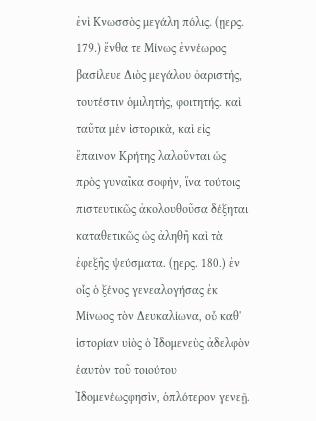ἐνὶ Κνωσσὸς μεγάλη πόλις. (ῃερς. 179.) ἔνθα τε Μίνως ἐννέωρος βασίλευε Διὸς μεγάλου ὀαριστὴς, τουτέστιν ὁμιλητὴς, φοιτητής. καὶ ταῦτα μὲν ἱστορικὰ, καὶ εἰς ἔπαινον Κρήτης λαλοῦνται ὡς πρὸς γυναῖκα σοφὴν, ἵνα τούτοις πιστευτικῶς ἀκολουθοῦσα δέξηται καταθετικῶς ὡς ἀληθῆ καὶ τὰ ἐφεξῆς ψεύσματα. (ῃερς. 180.) ἐν οἷς ὁ ξένος γενεαλογήσας ἐκ Μίνωος τὸν Δευκαλίωνα, οὗ καθ' ἱστορίαν υἱὸς ὁ Ἰδομενεὺς ἀδελφὸν ἑαυτὸν τοῦ τοιούτου Ἰδομενέωςφησὶν, ὁπλότερον γενεῇ.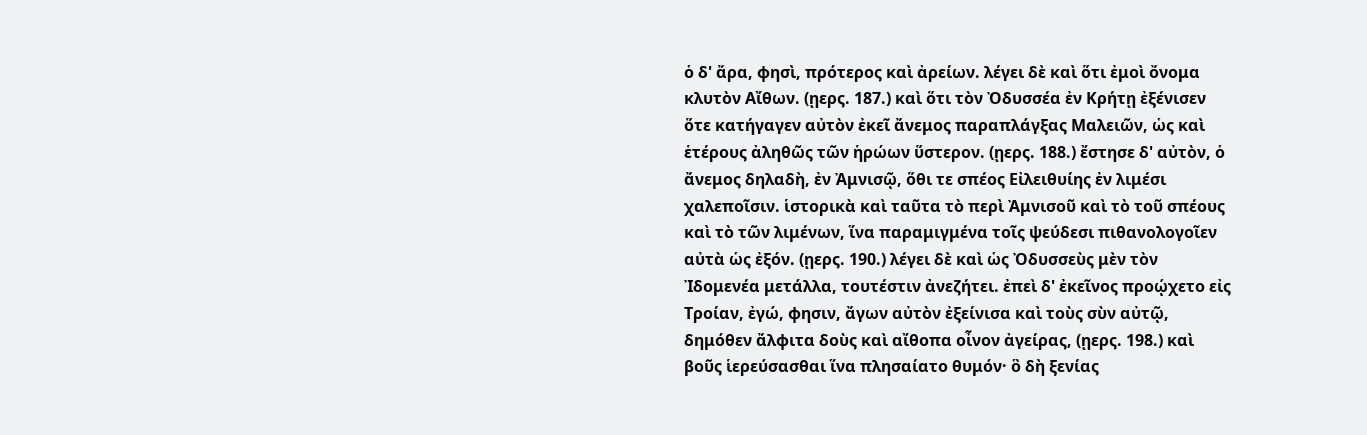ὁ δ' ἄρα, φησὶ, πρότερος καὶ ἀρείων. λέγει δὲ καὶ ὅτι ἐμοὶ ὄνομα κλυτὸν Αἴθων. (ῃερς. 187.) καὶ ὅτι τὸν Ὀδυσσέα ἐν Κρήτῃ ἐξένισεν ὅτε κατήγαγεν αὐτὸν ἐκεῖ ἄνεμος παραπλάγξας Μαλειῶν, ὡς καὶ ἑτέρους ἀληθῶς τῶν ἡρώων ὕστερον. (ῃερς. 188.) ἔστησε δ' αὐτὸν, ὁ ἄνεμος δηλαδὴ, ἐν Ἀμνισῷ, ὅθι τε σπέος Εἰλειθυίης ἐν λιμέσι χαλεποῖσιν. ἱστορικὰ καὶ ταῦτα τὸ περὶ Ἀμνισοῦ καὶ τὸ τοῦ σπέους καὶ τὸ τῶν λιμένων, ἵνα παραμιγμένα τοῖς ψεύδεσι πιθανολογοῖεν αὐτὰ ὡς ἐξόν. (ῃερς. 190.) λέγει δὲ καὶ ὡς Ὀδυσσεὺς μὲν τὸν Ἰδομενέα μετάλλα, τουτέστιν ἀνεζήτει. ἐπεὶ δ' ἐκεῖνος προῴχετο εἰς Τροίαν, ἐγώ, φησιν, ἄγων αὐτὸν ἐξείνισα καὶ τοὺς σὺν αὐτῷ, δημόθεν ἄλφιτα δοὺς καὶ αἴθοπα οἶνον ἀγείρας, (ῃερς. 198.) καὶ βοῦς ἱερεύσασθαι ἵνα πλησαίατο θυμόν· ὃ δὴ ξενίας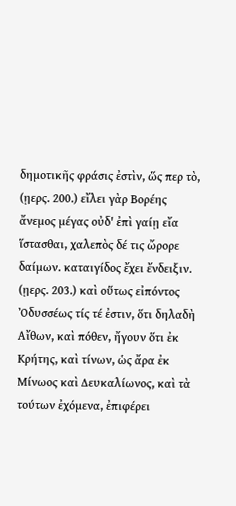δημοτικῆς φράσις ἐστὶν, ὥς περ τὸ, (ῃερς. 200.) εἴλει γὰρ Βορέης ἄνεμος μέγας οὐδ' ἐπὶ γαίῃ εἴα ἵστασθαι, χαλεπὸς δέ τις ὤρορε δαίμων. καταιγίδος ἔχει ἔνδειξιν. (ῃερς. 203.) καὶ οὕτως εἰπόντος Ὀδυσσέως τίς τέ ἐστιν, ὅτι δηλαδὴ Αἴθων, καὶ πόθεν, ἤγουν ὅτι ἐκ Κρήτης, καὶ τίνων, ὡς ἄρα ἐκ Μίνωος καὶ Δευκαλίωνος, καὶ τὰ τούτων ἐχόμενα, ἐπιφέρει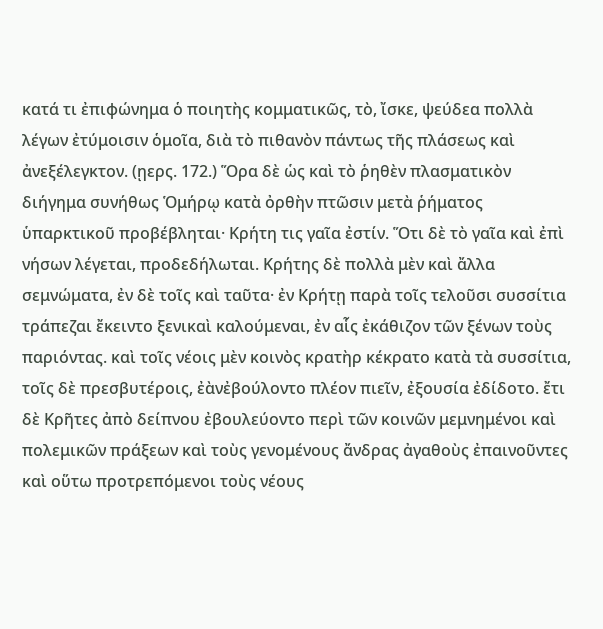κατά τι ἐπιφώνημα ὁ ποιητὴς κομματικῶς, τὸ, ἴσκε, ψεύδεα πολλὰ λέγων ἐτύμοισιν ὁμοῖα, διὰ τὸ πιθανὸν πάντως τῆς πλάσεως καὶ ἀνεξέλεγκτον. (ῃερς. 172.) Ὅρα δὲ ὡς καὶ τὸ ῥηθὲν πλασματικὸν διήγημα συνήθως Ὁμήρῳ κατὰ ὀρθὴν πτῶσιν μετὰ ῥήματος ὑπαρκτικοῦ προβέβληται· Κρήτη τις γαῖα ἐστίν. Ὅτι δὲ τὸ γαῖα καὶ ἐπὶ νήσων λέγεται, προδεδήλωται. Κρήτης δὲ πολλὰ μὲν καὶ ἄλλα σεμνώματα, ἐν δὲ τοῖς καὶ ταῦτα· ἐν Κρήτῃ παρὰ τοῖς τελοῦσι συσσίτια τράπεζαι ἔκειντο ξενικαὶ καλούμεναι, ἐν αἷς ἐκάθιζον τῶν ξένων τοὺς παριόντας. καὶ τοῖς νέοις μὲν κοινὸς κρατὴρ κέκρατο κατὰ τὰ συσσίτια, τοῖς δὲ πρεσβυτέροις, ἐὰνἐβούλοντο πλέον πιεῖν, ἐξουσία ἐδίδοτο. ἔτι δὲ Κρῆτες ἀπὸ δείπνου ἐβουλεύοντο περὶ τῶν κοινῶν μεμνημένοι καὶ πολεμικῶν πράξεων καὶ τοὺς γενομένους ἄνδρας ἀγαθοὺς ἐπαινοῦντες καὶ οὕτω προτρεπόμενοι τοὺς νέους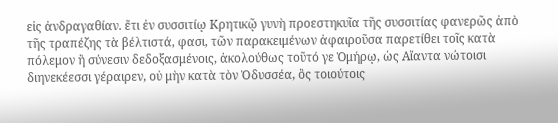εἰς ἀνδραγαθίαν. ἔτι ἐν συσσιτίῳ Κρητικῷ γυνὴ προεστηκυῖα τῆς συσσιτίας φανερῶς ἀπὸ τῆς τραπέζης τὰ βέλτιστά, φασι, τῶν παρακειμένων ἀφαιροῦσα παρετίθει τοῖς κατὰ πόλεμον ἢ σύνεσιν δεδοξασμένοις, ἀκολούθως τοῦτό γε Ὁμήρῳ, ὡς Αἴαντα νώτοισι διηνεκέεσσι γέραιρεν, οὐ μὴν κατὰ τὸν Ὀδυσσέα, ὃς τοιούτοις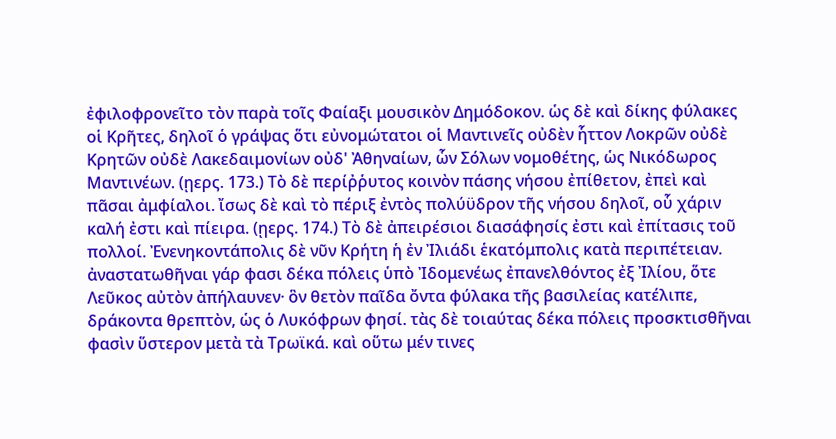ἐφιλοφρονεῖτο τὸν παρὰ τοῖς Φαίαξι μουσικὸν Δημόδοκον. ὡς δὲ καὶ δίκης φύλακες οἱ Κρῆτες, δηλοῖ ὁ γράψας ὅτι εὐνομώτατοι οἱ Μαντινεῖς οὐδὲν ἧττον Λοκρῶν οὐδὲ Κρητῶν οὐδὲ Λακεδαιμονίων οὐδ' Ἀθηναίων, ὧν Σόλων νομοθέτης, ὡς Νικόδωρος Μαντινέων. (ῃερς. 173.) Τὸ δὲ περίῤῥυτος κοινὸν πάσης νήσου ἐπίθετον, ἐπεὶ καὶ πᾶσαι ἀμφίαλοι. ἴσως δὲ καὶ τὸ πέριξ ἐντὸς πολύϋδρον τῆς νήσου δηλοῖ, οὗ χάριν καλή ἐστι καὶ πίειρα. (ῃερς. 174.) Τὸ δὲ ἀπειρέσιοι διασάφησίς ἐστι καὶ ἐπίτασις τοῦ πολλοί. Ἐνενηκοντάπολις δὲ νῦν Κρήτη ἡ ἐν Ἰλιάδι ἑκατόμπολις κατὰ περιπέτειαν. ἀναστατωθῆναι γάρ φασι δέκα πόλεις ὑπὸ Ἰδομενέως ἐπανελθόντος ἐξ Ἰλίου, ὅτε Λεῦκος αὐτὸν ἀπήλαυνεν· ὃν θετὸν παῖδα ὄντα φύλακα τῆς βασιλείας κατέλιπε, δράκοντα θρεπτὸν, ὡς ὁ Λυκόφρων φησί. τὰς δὲ τοιαύτας δέκα πόλεις προσκτισθῆναι φασὶν ὕστερον μετὰ τὰ Τρωϊκά. καὶ οὕτω μέν τινες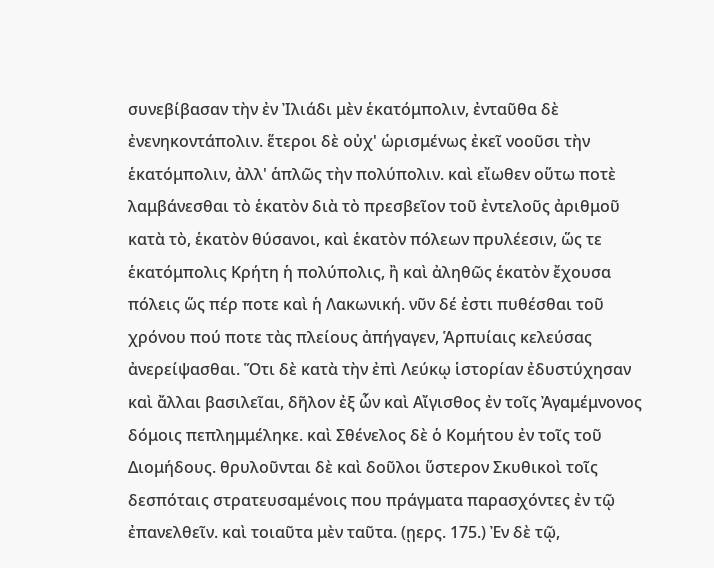συνεβίβασαν τὴν ἐν Ἰλιάδι μὲν ἑκατόμπολιν, ἐνταῦθα δὲ ἐνενηκοντάπολιν. ἕτεροι δὲ οὐχ' ὡρισμένως ἐκεῖ νοοῦσι τὴν ἑκατόμπολιν, ἀλλ' ἁπλῶς τὴν πολύπολιν. καὶ εἴωθεν οὕτω ποτὲ λαμβάνεσθαι τὸ ἑκατὸν διὰ τὸ πρεσβεῖον τοῦ ἐντελοῦς ἀριθμοῦ κατὰ τὸ, ἑκατὸν θύσανοι, καὶ ἑκατὸν πόλεων πρυλέεσιν, ὥς τε ἑκατόμπολις Κρήτη ἡ πολύπολις, ἢ καὶ ἀληθῶς ἑκατὸν ἔχουσα πόλεις ὥς πέρ ποτε καὶ ἡ Λακωνική. νῦν δέ ἐστι πυθέσθαι τοῦ χρόνου πού ποτε τὰς πλείους ἀπήγαγεν, Ἁρπυίαις κελεύσας ἀνερείψασθαι. Ὅτι δὲ κατὰ τὴν ἐπὶ Λεύκῳ ἱστορίαν ἐδυστύχησαν καὶ ἄλλαι βασιλεῖαι, δῆλον ἐξ ὧν καὶ Αἴγισθος ἐν τοῖς Ἀγαμέμνονος δόμοις πεπλημμέληκε. καὶ Σθένελος δὲ ὁ Κομήτου ἐν τοῖς τοῦ Διομήδους. θρυλοῦνται δὲ καὶ δοῦλοι ὕστερον Σκυθικοὶ τοῖς δεσπόταις στρατευσαμένοις που πράγματα παρασχόντες ἐν τῷ ἐπανελθεῖν. καὶ τοιαῦτα μὲν ταῦτα. (ῃερς. 175.) Ἐν δὲ τῷ,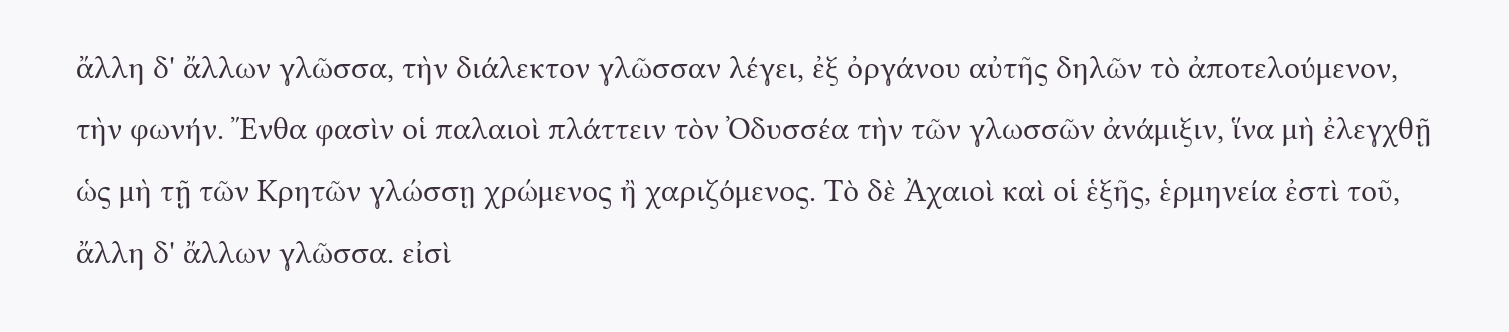ἄλλη δ' ἄλλων γλῶσσα, τὴν διάλεκτον γλῶσσαν λέγει, ἐξ ὀργάνου αὐτῆς δηλῶν τὸ ἀποτελούμενον, τὴν φωνήν. Ἔνθα φασὶν οἱ παλαιοὶ πλάττειν τὸν Ὀδυσσέα τὴν τῶν γλωσσῶν ἀνάμιξιν, ἵνα μὴ ἐλεγχθῇ ὡς μὴ τῇ τῶν Κρητῶν γλώσσῃ χρώμενος ἢ χαριζόμενος. Τὸ δὲ Ἀχαιοὶ καὶ οἱ ἑξῆς, ἑρμηνεία ἐστὶ τοῦ, ἄλλη δ' ἄλλων γλῶσσα. εἰσὶ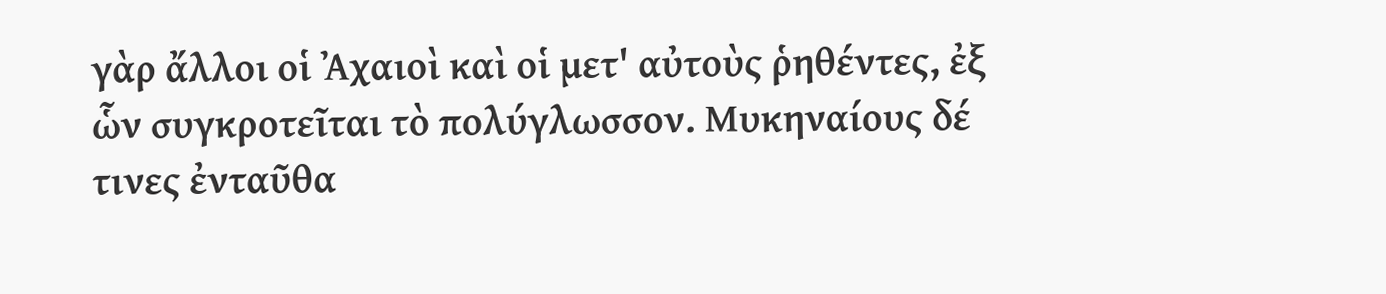γὰρ ἄλλοι οἱ Ἀχαιοὶ καὶ οἱ μετ' αὐτοὺς ῥηθέντες, ἐξ ὧν συγκροτεῖται τὸ πολύγλωσσον. Μυκηναίους δέ τινες ἐνταῦθα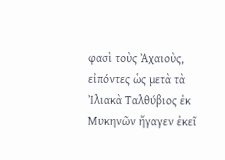φασὶ τοὺς Ἀχαιοὺς, εἰπόντες ὡς μετὰ τὰ Ἰλιακὰ Ταλθύβιος ἐκ Μυκηνῶν ἤγαγεν ἐκεῖ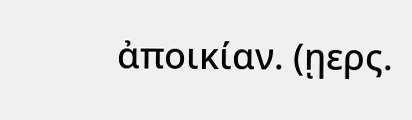ἀποικίαν. (ῃερς.